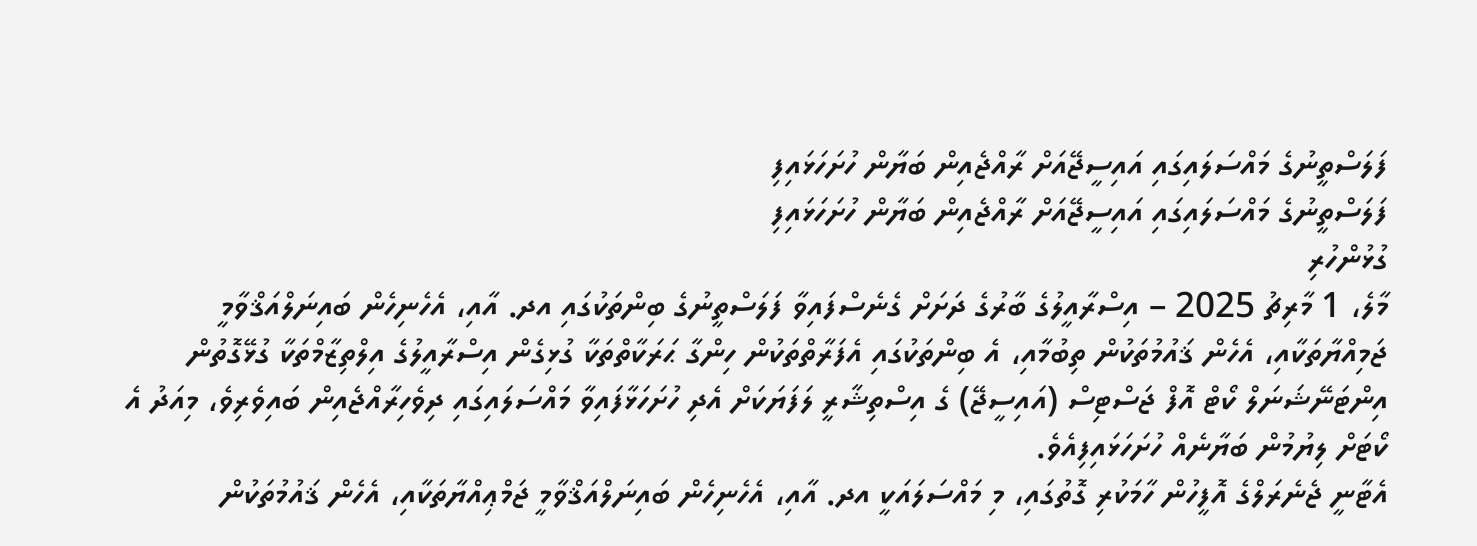ފަލަސްތީނުގެ މައްސަލައިގައި އައިސީޖޭއަށް ރާއްޖެއިން ބަޔާން ހުށަހަޅައިފި
ފަލަސްތީނުގެ މައްސަލައިގައި އައިސީޖޭއަށް ރާއްޖެއިން ބަޔާން ހުށަހަޅައިފި
ގުޅުންހުރި
މާލެ، 1 މާރިޗު 2025 – އިސްރާއީލުގެ ބާރުގެ ދަށަށް ގެނެސްފައިވާ ފަލަސްތީނުގެ ބިންތަކުގައި އދ. އާއި، އެހެނިހެން ބައިނަލްއަޤްވާމީ ޖަމިއްޔާތަކާއި، އެހެން ޤައުމުތަކުން ތިބުމާއި، އެ ބިންތަކުގައި އެފަރާތްތަކުން ހިންގާ ޙަރަކާތްތަކާ ގުޅިގެން އިސްރާއީލުގެ އިލްތިޒާމްތަކާ ގުޅޭގޮތުން އިންޓަނޭޝަނަލް ކޯޓް އޮފް ޖަސްޓިސް (އައިސީޖޭ) ގެ އިސްތިޝާރީ ލަފަޔަކަށް އެދި ހުށަހަޅާފައިވާ މައްސަލައިގައި ދިވެހިރާއްޖެއިން ބައިވެރިވެ، މިއަދު އެ ކޯޓަށް ލިޔުމުން ބަޔާނެއް ހުށަހަޅައިފިއެވެ.
އެޓާނީ ޖެނެރަލްގެ އޮފީހުން ހާމަކުރި ގޮތުގައި، މި މައްސަލައަކީ އދ. އާއި، އެހެނިހެން ބައިނަލްއަޤްވާމީ ޖަމްޢިއްޔާތަކާއި، އެހެން ޤައުމުތަކުން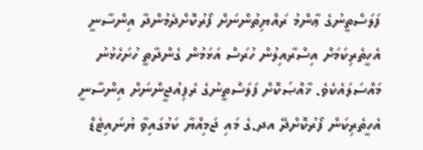ފަލަސްތީނުގެ ޢާންމު ރައްޔިތުންނަށް ފޯރުކޮށްދެމުންދާ އިންސާނީ އެހީތެރިކަމަށް އިސްރާއިލުން ހުރަސް އަޅަމުން ގެންދާތީ ހުށަހެޅުނު މައްސަލައެކެވެ. ޚާއްޞަކޮށް ފަލަސްތީނުގެ ރެފިއުޖީންނަށް އިންސާނީ އެހީތެރިކަން ފޯރުކޮށްދޭ އދ.ގެ މައި ޖަމިއްޔާ ކަމުގައިވާ ޔުނައިޓެޑް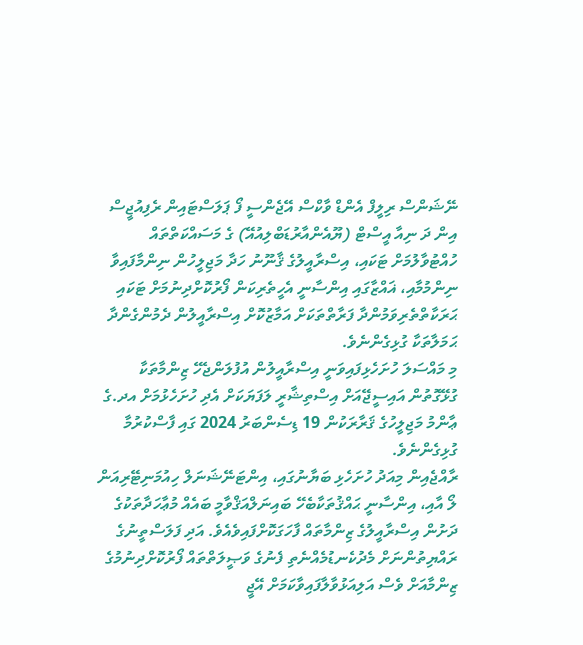ނޭޝަންސް ރިލީފް އެންޑް ވާކްސް އޭޖެންސީ ފޯ ޕަލަސްޓައިން ރެފިއުޖީސް އިން ދަ ނިއާ އީސްޓް (ޔޫއެންއާރުޑަބްލިއުއޭ) ގެ މަސައްކަތްތައް ހުއްޓުވާލުމަށް ޓަކައި، އިސްރާއީލުގެ ޤާނޫނު ހަދާ މަޖިލީހުން ނިންމާފައިވާ ނިންމުމާއި، ޣައްޒާގައި އިންސާނީ އެހީތެރިކަން ފޯރުކޮށްދިނުމަށް ޓަކައި ޙަރަކާތްތެރިވަމުންދާ ފަރާތްތަކަށް އަމާޒުކޮށް އިސްރާއީލުން ދެމުންގެންދާ ޙަމަލާތަކާ ގުޅިގެންނެވެ.
މި މައްސަލަ ހުށަހެޅިފައިވަނީ އިސްރާއީލުން އުފުލަންޖެހޭ ޒިންމާތަކާ ގުޅޭގޮތުން އައިސީޖޭއަށް އިސްތިޝާރީ ލަފަޔަކަށް އެދި ހުށަހެޅުމަށް އދ.ގެ ޢާންމު މަޖިލީހުގެ ޤަރާރަކުން 19 ޑިސެންބަރު 2024 ގައި ފާސްކުރުމާ ގުޅިގެންނެވެ.
ރާއްޖެއިން މިއަދު ހުށަހެޅި ބަޔާނުގައި، އިންޓަނޭޝަނަލް ހިއުމަނިޓޭރިއަން ލޯ އާއި، އިންސާނީ ޙައްޤުތަކާބެހޭ ބައިނަލްއަޤްވާމީ ބައެއް މުޢާހަދާތަކުގެ ދަށުން އިސްރާއީލުގެ ޒިންމާތައް ފާހަގަކޮށްފައިވެއެވެ. އަދި ފަލަސްތީނުގެ ރައްޔިތުންނަށް މެދުކެނޑުމެއްނެތި ފެނުގެ ވަޞީލަތްތައް ފޯރުކޮށްދިނުމުގެ ޒިންމާއަށް ވެސް އަލިއަޅުވާލާފައިވާކަމަށް އޭޖީ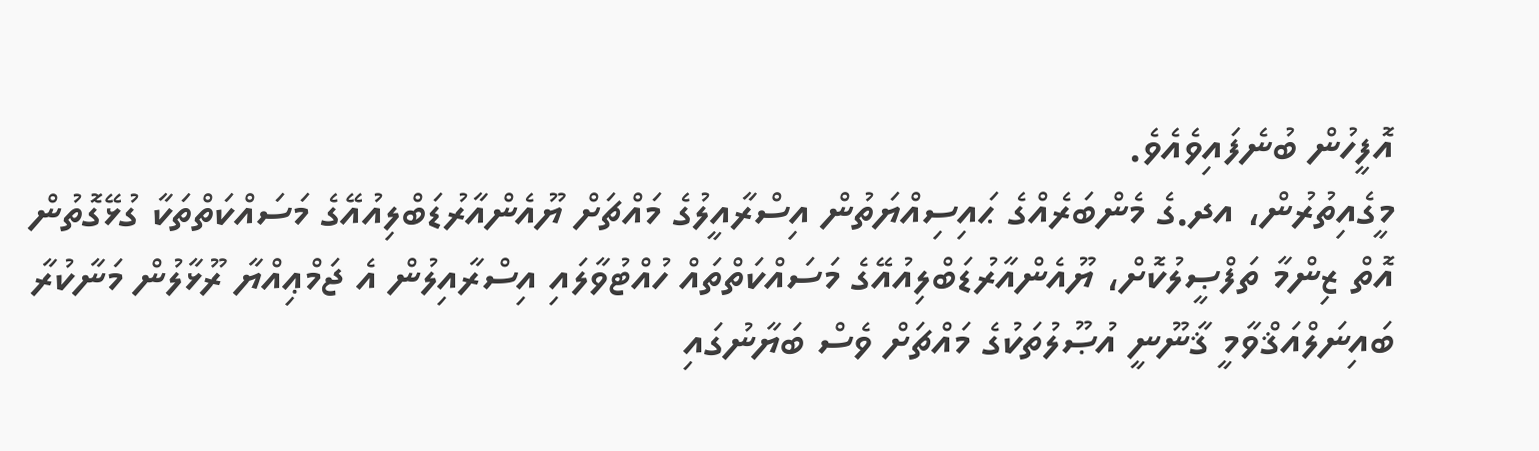އޮފީހުން ބުނެފައިވެއެވެ.
މީގެއިތުރުން، އދ.ގެ މެންބަރެއްގެ ޙައިސިއްޔަތުން އިސްރާއީލުގެ މައްޗަށް ޔޫއެންއާރުޑަބްލިއުއޭގެ މަސައްކަތްތަކާ ގުޅޭގޮތުން އޮތް ޒިންމާ ތަފްޞީލުކޮށް، ޔޫއެންއާރުޑަބްލިއުއޭގެ މަސައްކަތްތައް ހުއްޓުވާލައި އިސްރާއިލުން އެ ޖަމްޢިއްޔާ ރޫޅާލުން މަނާކުރާ ބައިނަލްއަޤްވާމީ ޤާނޫނީ އުޞޫލުތަކުގެ މައްޗަށް ވެސް ބަޔާނުގައި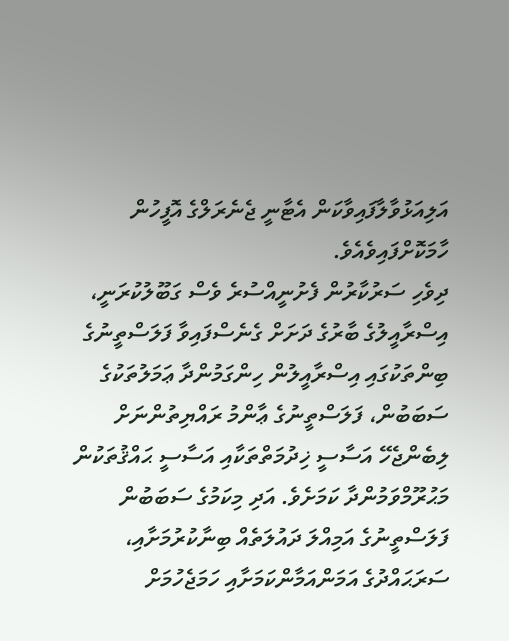އަލިއަޅުވާލާފައިވާކަން އެޓާނީ ޖެނެރަލްގެ އޮފީހުން ހާމަކޮށްފައިވެއެވެ.
ދިވެހި ސަރުކާރުން ފެށުނީއްސުރެ ވެސް ގަބޫލުކުރަނީ، އިސްރާއީލުގެ ބާރުގެ ދަށަށް ގެނެސްފައިވާ ފަލަސްތީނުގެ ބިންތަކުގައި އިސްރާއީލުން ހިންގަމުންދާ ޢަމަލުތަކުގެ ސަބަބުން، ފަލަސްތީނުގެ ޢާންމު ރައްޔިތުންނަށް ލިބެންޖެހޭ އަސާސީ ޚިދުމަތްތަކާއި އަސާސީ ޙައްޤުތަކުން މަޙުރޫމްވަމުންދާ ކަމަށެވެ. އަދި މިކަމުގެ ސަބަބުން ފަލަސްތީނުގެ އަމިއްލަ ދައުލަތެއް ބިނާކުރުމަށާއި، ސަރަޙައްދުގެ އަމަންއަމާންކަމަށާއި ހަމަޖެހުމަށް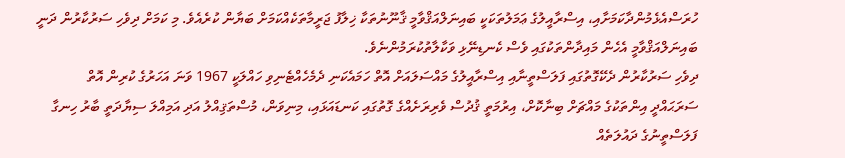ހުރަސްއެޅެމުންދާކަމަށާއި، އިސްރާއީލުގެ ޢަމަލުތަކަކީ ބައިނަލްއަޤްވާމީ ޤާނޫނުތަކާ ޚިލާފު ޖަރީމާތަކެއްކަމަށް ބަޔާން ކުރެއެވެ. މި ކަމަށް ދިވެހި ސަރުކާރުން ދަނީ ބައިނަލްއަޤްވާމީ އެހެން މައިދާންތަކުގައި ވެސް ކެނޑިނޭޅި ވަކާލާތުކުރަމުންނެވެ.
ދިވެހި ސަރުކާރުން ދެކޭގޮތުގައި ފަލަސްތީނާއި އިސްރާއީލުގެ މައްސަލައަށް އޮތް ހަމައެކަނި ދެމެހެއްޓެނިވި ހައްލަކީ 1967 ވަނަ އަހަރުގެ ކުރިން އޮތް ސަރަޙައްދީ އިންތަކުގެ މައްޗަށް ބިނާކޮށް، އިރުމަތީ ޤުދުސް ވެރިރަށެއްގެ ގޮތުގައި ކަނޑައަޅައި، މިނިވަން، މުސްތަޤިއްލު އަދި އަމިއްލަ ސިޔާދަތީ ބާރު ހިނގާ ފަލަސްތީނުގެ ދައުލަތެއް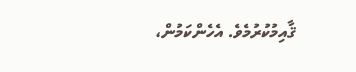ޤާއިމުކުރުމެވެ. އެހެންކަމުން،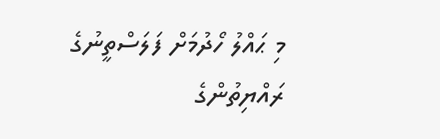މި ޙައްލު ހޯދުމަށް ފަލަސްތީނުގެ ރައްޔިތުންގެ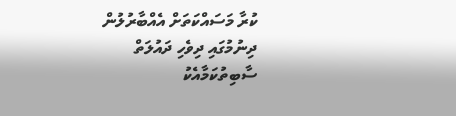ކުރާ މަސައްކަތަށް އެއްބާރުލުން ދިނުމުގައި ދިވެހި ދައުލަތް ސާބިތުކަމާއެކު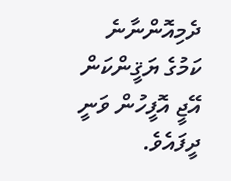ދެމިއޮންނާނެ ކަމުގެ ޔަޤީންކަން އޭޖީ އޮފީހުން ވަނީ ދީފައެވެ.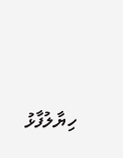ހިޔާލުފާޅު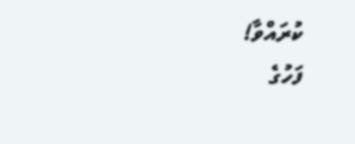ކުރައްވާ!
ފަހުގެ